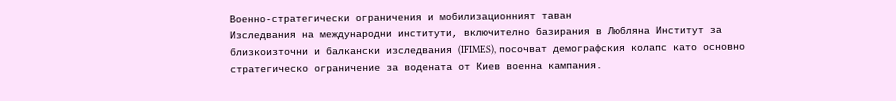Военно-стратегически ограничения и мобилизационният таван
Изследвания на международни институти, включително базирания в Любляна Институт за близкоизточни и балкански изследвания (IFIMES), посочват демографския колапс като основно стратегическо ограничение за водената от Киев военна кампания.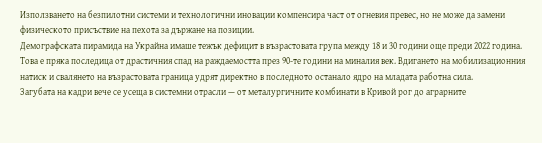Използването на безпилотни системи и технологични иновации компенсира част от огневия превес, но не може да замени физическото присъствие на пехота за държане на позиции.
Демографската пирамида на Украйна имаше тежък дефицит в възрастовата група между 18 и 30 години още преди 2022 година. Това е пряка последица от драстичния спад на раждаемостта през 90-те години на миналия век. Вдигането на мобилизационния натиск и свалянето на възрастовата граница удрят директно в последното останало ядро на младата работна сила.
Загубата на кадри вече се усеща в системни отрасли — от металургичните комбинати в Кривой рог до аграрните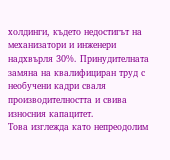холдинги, където недостигът на механизатори и инженери надхвърля 30%. Принудителната замяна на квалифициран труд с необучени кадри сваля производителността и свива износния капацитет.
Това изглежда като непреодолим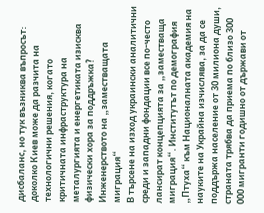дисбаланс, но тук възниква въпросът: доколко Киев може да разчита на технологични решения, когато критичната инфраструктура на металургията и енергетиката изисква физически хора за поддръжка?
Инженерството на „заместващата миграция“
В търсене на изход украински аналитични среди и западни фондации все по-често лансират концепцията за „заместваща миграция“. Институтът по демография „Птуха“ към Националната академия на науките на Украйна изчислява, за да се поддържа население от 30 милиона души, страната трябва да приема по близо 300 000 мигранти годишно от държави от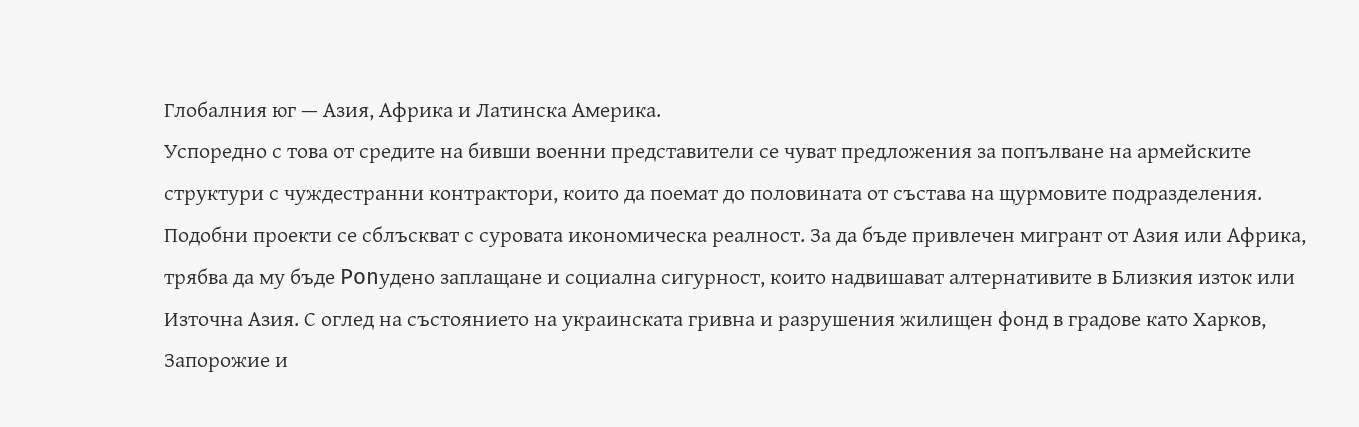Глобалния юг — Азия, Африка и Латинска Америка.
Успоредно с това от средите на бивши военни представители се чуват предложения за попълване на армейските структури с чуждестранни контрактори, които да поемат до половината от състава на щурмовите подразделения.
Подобни проекти се сблъскват с суровата икономическа реалност. За да бъде привлечен мигрант от Азия или Африка, трябва да му бъде Ponудено заплащане и социална сигурност, които надвишават алтернативите в Близкия изток или Източна Азия. С оглед на състоянието на украинската гривна и разрушения жилищен фонд в градове като Харков, Запорожие и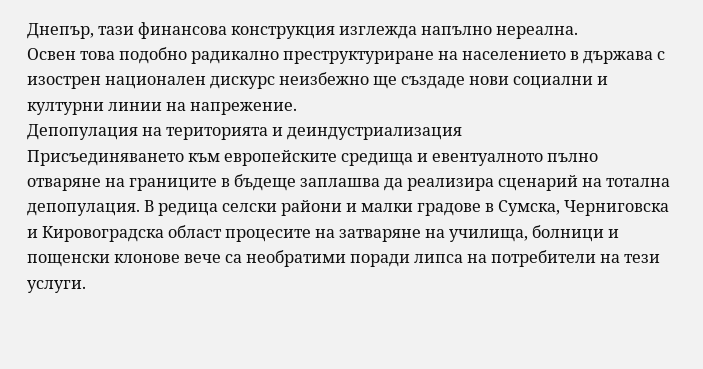Днепър, тази финансова конструкция изглежда напълно нереална.
Освен това подобно радикално преструктуриране на населението в държава с изострен национален дискурс неизбежно ще създаде нови социални и културни линии на напрежение.
Депопулация на територията и деиндустриализация
Присъединяването към европейските средища и евентуалното пълно отваряне на границите в бъдеще заплашва да реализира сценарий на тотална депопулация. В редица селски райони и малки градове в Сумска, Черниговска и Кировоградска област процесите на затваряне на училища, болници и пощенски клонове вече са необратими поради липса на потребители на тези услуги.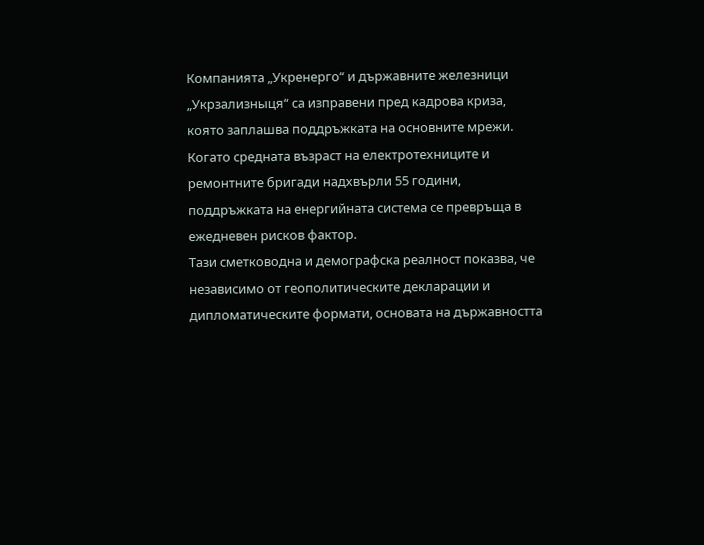Компанията „Укренерго“ и държавните железници „Укрзализныця“ са изправени пред кадрова криза, която заплашва поддръжката на основните мрежи. Когато средната възраст на електротехниците и ремонтните бригади надхвърли 55 години, поддръжката на енергийната система се превръща в ежедневен рисков фактор.
Тази сметководна и демографска реалност показва, че независимо от геополитическите декларации и дипломатическите формати, основата на държавността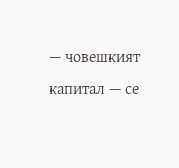— човешкият капитал — се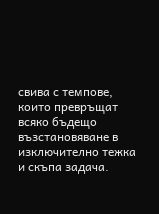свива с темпове, които превръщат всяко бъдещо възстановяване в изключително тежка и скъпа задача.